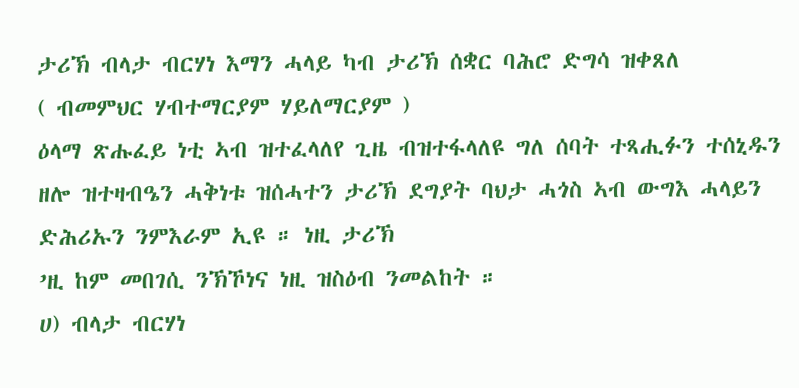ታሪኽ ብላታ ብርሃነ እማን ሓላይ ካብ ታሪኽ ሰቋር ባሕሮ ድግሳ ዝቀጸለ
( ብመምህር ሃብተማርያም ሃይለማርያም )
ዕላማ ጽሑፈይ ነቲ ኣብ ዝተፈላለየ ጊዜ ብዝተፋላለዩ ግለ ሰባት ተጻሒፉን ተሰኒዱን ዘሎ ዝተዛብዔን ሓቅነቱ ዝሰሓተን ታሪኽ ደግያት ባህታ ሓጎስ ኣብ ውግእ ሓላይን ድሕሪኡን ንምእራም ኢዩ ። ነዚ ታሪኽ
’ዚ ከም መበገሲ ንኽኾነና ነዚ ዝስዕብ ንመልከት ።
ሀ) ብላታ ብርሃነ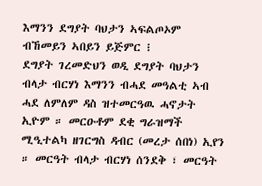እማንን ደግያት ባህታን ኣፍልጦኦም ብኸመይን ኣበይን ይጅምር ፧
ደግያት ገረመድህን ወዲ ደግያት ባህታን ብላታ ብርሃነ እማንን ብሓደ መዓልቲ ኣብ ሓደ ለምለም ዳስ ዝተመርዓዉ ሓኖታት ኢዮም ። መርዑቶም ደቂ ግራዝማች ሚዒተልካ ዘገርግስ ዳብር (መረታ ሰበነ) ኢየን ። መርዓት ብላታ ብርሃነ ሰንደቅ ፣ መርዓት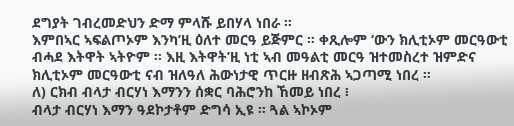ደግያት ገብረመድህን ድማ ምላሹ ይበሃላ ነበራ ።
እምበኣር ኣፍልጦኦም እንካ’ዚ ዕለተ መርዓ ይጅምር ። ቀጺሎም ‘ውን ክሊቲኦም መርዓውቲ ብሓደ እትዋት ኣትዮም ። እዚ እትዋት’ዚ ነቲ ኣብ መዓልቲ መርዓ ዝተመስረተ ዝምድና ክሊቲኦም መርዓውቲ ናብ ዝለዓለ ሕውነታዊ ጥርዙ ዘብጽሕ ኣጋጣሚ ነበረ ።
ለ) ርክብ ብላታ ብርሃነ እማንን ሰቋር ባሕሮንከ ኸመይ ነበረ ፧
ብላታ ብርሃነ እማን ዓደኮታቶም ድግሳ ኢዩ ። ጓል ኣኮኦም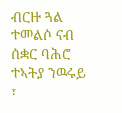ብርዙ ጓል ተመልሶ ናብ ሰቋር ባሕሮ ተኣትያ ንዉሩይ ፣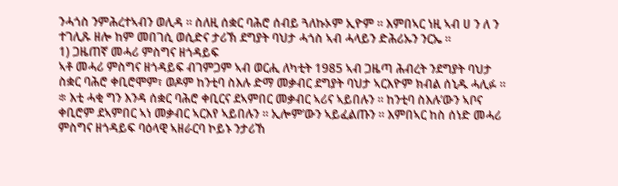ንሓጎስ ንምሕረተኣብን ወሊዳ ። ስለዚ ሰቋር ባሕሮ ሰብይ ጓለኩኦም ኢዮም ። እምበኣር ነዚ ኣብ ሀ ን ለ ን ተገሊጹ ዘሎ ከም መበገሲ ወሲድና ታሪኽ ደግያት ባህታ ሓጎስ ኣብ ሓላይን ድሕሪኡን ንርኤ ።
1) ጋዜጠኛ መሓሪ ምስግና ዘጎዳይፍ
ኣቶ መሓሪ ምስግና ዘጎዳይፍ ብገምጋም ኣብ ወርሒ ለካቲት 1985 ኣብ ጋዜጣ ሕብረት ንደግያት ባህታ ስቋር ባሕሮ ቀቢሮሞም፣ ወዶም ከንቲባ ስእሉ ድማ መቃብር ደግያት ባህታ ኣርእዮም ክብል ሰኒዱ ሓሊፉ ።
፨ እቲ ሓቂ ግን እንዳ ሰቋር ባሕሮ ቀቢርና ደኣምበር መቃብር ኣሪና ኣይበሉን ። ከንቲባ ስእሉ’ውን ኣቦና ቀቢሮም ደኣምበር ኣነ መቃብር ኣርእየ ኣይበሉን ። ኢሎም’ውን ኣይፈልጡን ። እምበኣር ከስ ሰነድ መሓሪ ምስግና ዘጎዳይፍ ባዕላዊ ኣዘራርባ ኮይኑ ንታሪኸ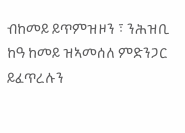ብከመይ ይጥምዝዞን ፣ ንሕዝቢ ከዓ ከመይ ዝኣመሰለ ምድንጋር ይፈጥረሉን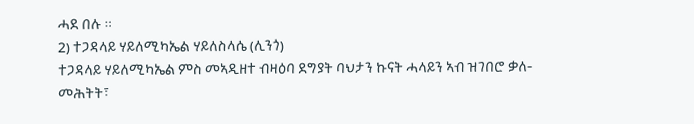ሓደ በሉ ።
2) ተጋዳላይ ሃይለሚካኤል ሃይለስላሴ (ሊንጎ)
ተጋዳላይ ሃይለሚካኤል ምስ መኣዲዘተ ብዛዕባ ደግያት ባህታን ኩናት ሓላይን ኣብ ዝገበሮ ቃለ-መሕትት፣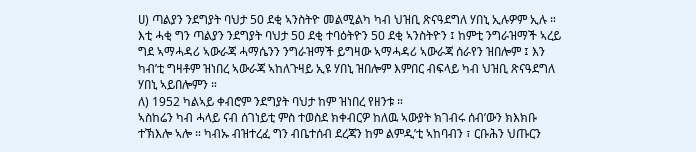ሀ) ጣልያን ንደግያት ባህታ 50 ደቂ ኣንስትዮ መልሚልካ ካብ ህዝቢ ጽናዓደግለ ሃበኒ ኢሉዎም ኢሉ ።
እቲ ሓቂ ግን ጣልያን ንደግያት ባህታ 50 ደቂ ተባዕትዮን 50 ደቂ ኣንስትዮን ፤ ከምቲ ንግራዝማች ኣረይ ግደ ኣማሓዳሪ ኣውራጃ ሓማሴንን ንግራዝማች ይግዛው ኣማሓዳሪ ኣውራጃ ሰራየን ዝበሎም ፤ እን ካብ’ቲ ግዛቶም ዝነበረ ኣውራጃ ኣከለጉዛይ ኢዩ ሃበኒ ዝበሎም እምበር ብፍላይ ካብ ህዝቢ ጽናዓደግለ ሃበኒ ኣይበሎምን ።
ለ) 1952 ካልኣይ ቀብሮም ንደግያት ባህታ ከም ዝነበረ የዘንቱ ።
ኣስከሬን ካብ ሓላይ ናብ ሰገነይቲ ምስ ተወስደ ክቀብርዎ ከለዉ ኣውያት ክገብሩ ሰብ’ውን ክእክቡ ተኽእሎ ኣሎ ። ካብኡ ብዝተረፈ ግን ብቤተሰብ ደረጃን ከም ልምዲ’ቲ ኣከባብን ፣ ርቡሕን ህጡርን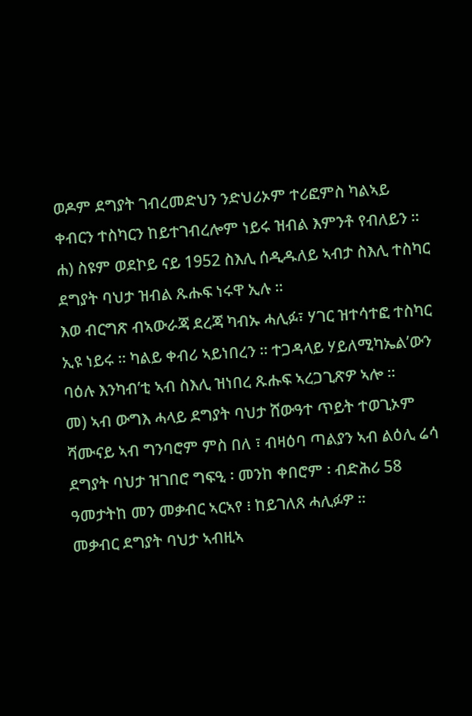ወዶም ደግያት ገብረመድህን ንድህሪኦም ተሪፎምስ ካልኣይ ቀብርን ተስካርን ከይተገብረሎም ነይሩ ዝብል እምንቶ የብለይን ።
ሐ) ስዩም ወደኮይ ናይ 1952 ስእሊ ሰዲዱለይ ኣብታ ስእሊ ተስካር ደግያት ባህታ ዝብል ጹሑፍ ነሩዋ ኢሉ ።
እወ ብርግጽ ብኣውራጃ ደረጃ ካብኡ ሓሊፉ፣ ሃገር ዝተሳተፎ ተስካር ኢዩ ነይሩ ። ካልይ ቀብሪ ኣይነበረን ። ተጋዳላይ ሃይለሚካኤል’ውን ባዕሉ እንካብ’ቲ ኣብ ስእሊ ዝነበረ ጹሑፍ ኣረጋጊጽዎ ኣሎ ።
መ) ኣብ ውግእ ሓላይ ደግያት ባህታ ሸውዓተ ጥይት ተወጊኦም ሻሙናይ ኣብ ግንባሮም ምስ በለ ፣ ብዛዕባ ጣልያን ኣብ ልዕሊ ሬሳ ደግያት ባህታ ዝገበሮ ግፍዒ ፡ መንከ ቀበሮም ፡ ብድሕሪ 58 ዓመታትከ መን መቃብር ኣርኣየ ፧ ከይገለጸ ሓሊፉዎ ።
መቃብር ደግያት ባህታ ኣብዚኣ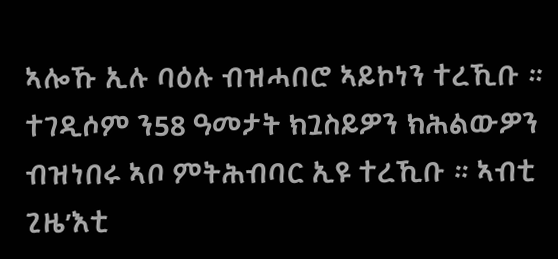ኣሎኹ ኢሉ ባዕሉ ብዝሓበሮ ኣይኮነን ተረኺቡ ። ተገዲሶም ን58 ዓመታት ክጓስይዎን ክሕልውዎን ብዝነበሩ ኣቦ ምትሕብባር ኢዩ ተረኺቡ ። ኣብቲ ጊዜ’እቲ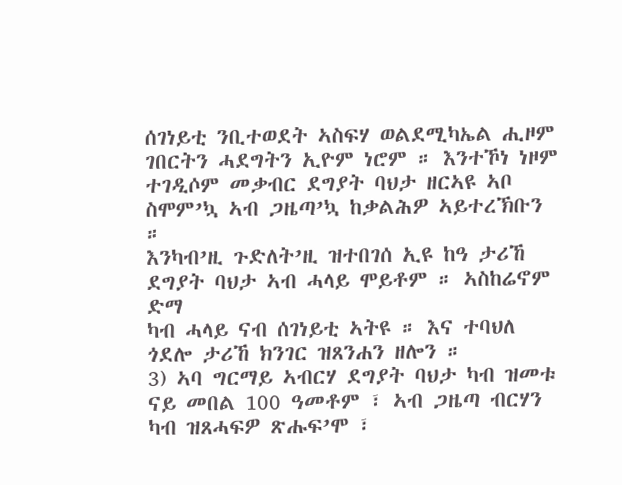ሰገነይቲ ንቢተወደት ኣስፍሃ ወልደሚካኤል ሒዞም ገበርትን ሓደግትን ኢዮም ነሮም ። እንተኾነ ነዞም ተገዲሶም መቃብር ደግያት ባህታ ዘርኣዩ ኣቦ ስሞም’ኳ ኣብ ጋዜጣ’ኳ ከቃልሕዎ ኣይተረኽቡን ።
እንካብ’ዚ ጉድለት’ዚ ዝተበገሰ ኢዩ ከዓ ታሪኸ ደግያት ባህታ ኣብ ሓላይ ሞይቶም ። ኣስከሬኖም ድማ
ካብ ሓላይ ናብ ሰገነይቲ ኣትዩ ። እና ተባህለ ጎደሎ ታሪኸ ክንገር ዝጸንሐን ዘሎን ።
3) ኣባ ግርማይ ኣብርሃ ደግያት ባህታ ካብ ዝመቱ ናይ መበል 100 ዓመቶም ፣ ኣብ ጋዜጣ ብርሃን ካብ ዝጸሓፍዎ ጽሑፍ’ሞ ፣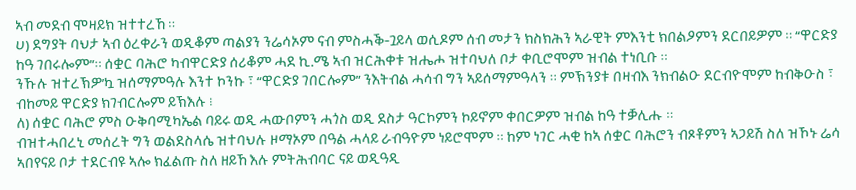ኣብ መደብ ሞዛይክ ዝተተረኸ ።
ሀ) ደግያት ባህታ ኣብ ዕረቀራን ወዲቆም ጣልያን ንሬሳኦም ናብ ምስሓቕ-ጓይላ ወሲዶም ሰብ መታን ክስክሕን ኣራዊት ምእንቲ ክበልዖምን ደርበይዎም ። “ዋርድያ ከዓ ገበሩሎም”። ሰቋር ባሕሮ ካብዋርድያ ሰሪቆም ሓደ ኪ.ሜ ኣብ ዝርሕቀቱ ዝሔሖ ዝተባህለ ቦታ ቀቢሮሞም ዝብል ተነቢቡ ።
ንኹሉ ዝተረኽዎ’ኳ ዝሰማምዓሉ እንተ ኮንኩ ፣ “ዋርድያ ገበርሎም” ንእትብል ሓሳብ ግን ኣይሰማምዓላን ። ምኽንያቱ በዛብእ ንክብልዑ ደርብዮሞም ከብቅዑስ ፣ ብከመይ ዋርድያ ክገብርሎም ይኽእሉ ፧
ለ) ሰቋር ባሕሮ ምስ ዑቅባሚካኤል ባይሩ ወዲ ሓውቦምን ሓጎስ ወዲ ደስታ ዓርኮምን ኮይኖም ቀበርዎም ዝብል ከዓ ተቓሊሑ ።
ብዝተሓበረኒ መሰረት ግን ወልደስላሴ ዝተባህሉ ዞማኦም በዓል ሓላይ ራብዓዮም ነይሮሞም ። ከም ነገር ሓቂ ከኣ ሰቋር ባሕሮን ብጾቶምን ኣጋይሽ ስለ ዝኾኑ ሬሳ ኣበየናይ ቦታ ተደርብዩ ኣሎ ክፈልጡ ስለ ዘይኸ እሉ ምትሕብባር ናይ ወዲዓዲ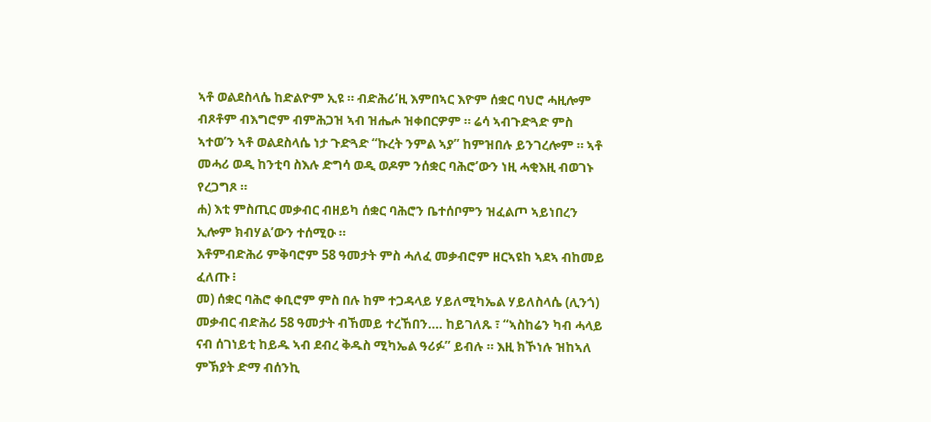ኣቶ ወልደስላሴ ከድልዮም ኢዩ ። ብድሕሪ’ዚ እምበኣር እዮም ሰቋር ባህሮ ሓዚሎም ብጾቶም ብእግሮም ብምሕጋዝ ኣብ ዝሔሖ ዝቀበርዎም ። ሬሳ ኣብጉድጓድ ምስ ኣተወ’ን ኣቶ ወልደስላሴ ነታ ጉድጓድ “ኩረት ንምል ኣያ” ከምዝበሉ ይንገረሎም ። ኣቶ መሓሪ ወዲ ከንቲባ ስእሉ ድግሳ ወዲ ወዶም ንሰቋር ባሕሮ’ውን ነዚ ሓቂእዚ ብወገኑ የረጋግጾ ።
ሐ) እቲ ምስጢር መቃብር ብዘይካ ሰቋር ባሕሮን ቤተሰቦምን ዝፈልጦ ኣይነበረን ኢሎም ክብሃል’ውን ተሰሚዑ ።
እቶምብድሕሪ ምቅባሮም 58 ዓመታት ምስ ሓለፈ መቃብሮም ዘርኣዩከ ኣደኣ ብከመይ ፈለጡ ፧
መ) ሰቋር ባሕሮ ቀቢሮም ምስ በሉ ከም ተጋዳላይ ሃይለሚካኤል ሃይለስላሴ (ሊንጎ) መቃብር ብድሕሪ 58 ዓመታት ብኸመይ ተረኸበን…. ከይገለጹ ፣ “ኣስከሬን ካብ ሓላይ ናብ ሰገነይቲ ከይዱ ኣብ ደብረ ቅዱስ ሚካኤል ዓሪፉ” ይብሉ ። እዚ ክኾነሉ ዝከኣለ ምኽያት ድማ ብሰንኪ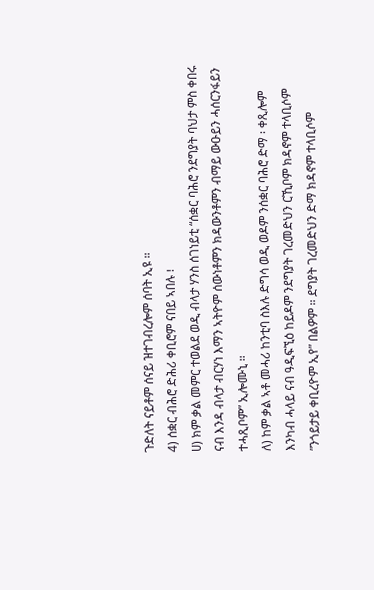ጉድለት ናይቶም ሰናይ ዝተገብረሎም ሰባት ኢዩ ።
4) ሰቋር ብሕሮ ድሕሪ ቀቢሮም ናበይ ኣበሉ ፧
ሀ) ክም ቃል መምር ተወልደ ወዲ ብላታ ሃንስ ሰገነይቲ “ሰቋር ባሕሮ ንደግያት ባህታ ምስ ቀበሩ ናብ እንዳ ብላታ ብርሃነ እማን ኣትዮም ሰውነቶምን ክዳውንቶምን ብማይ ውዑይን ሓሰርንፋይን ተሓጺቦም” ኢሎሙኒ ።
ለ) ከም ቃል ኣቶ መሓሪ ከንቲባ ስእሉ ድግሳ ወዲ ወዶም ንሰቋር ባሕሮ ድማ ፡ ቀጺሎም እንካብ ሓላይ ናብ ዓዲፍኚዕ ከይዶም ንደግያት ገረመድህን ርኺቦም ክዳኖም ተላቢሶም ”ንጎይታይ ቀቢረዮም ኢየ” በልዎም ። ደግያት ገረመድህን ድማ ክዳኖም ተላቢሶም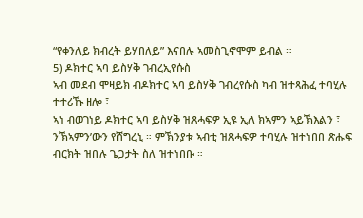“የቀንለይ ክብረት ይሃበለይ” እናበሉ ኣመስጊኖሞም ይብል ።
5) ዶክተር ኣባ ይስሃቅ ገብረኢየሱስ
ኣብ መደብ ሞዛይክ ብዶክተር ኣባ ይስሃቅ ገብረየሱስ ካብ ዝተጻሕፈ ተባሂሉ ተተሪኹ ዘሎ ፣
ኣነ ብወገነይ ዶክተር ኣባ ይስሃቅ ዝጸሓፍዎ ኢዩ ኢለ ክኣምን ኣይኽእልን ፣ ንኽኣምን’ውን የሸግረኒ ። ምኽንያቱ ኣብቲ ዝጸሓፍዎ ተባሂሉ ዝተነበበ ጽሑፍ ብርክት ዝበሉ ጌጋታት ስለ ዝተነበቡ ።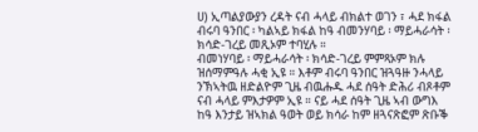ሀ) ኢጣልያውያን ረዳት ናብ ሓላይ ብክልተ ወገን ፣ ሓደ ክፋል ብሩባ ዓንበር ፡ ካልኣይ ክፋል ከዓ ብመንሃባይ ፡ ማይሓራሳት ፡ ክሳድ-ገረይ መጺኦም ተባሂሉ ።
ብመነሃባይ ፡ ማይሓራሳት ፡ ክሳድ-ገረይ ምምጻኦም ክሉ ዝሰማምዓሉ ሓቂ ኢዩ ። እቶም ብሩባ ዓንበር ዝጓዓዙ ንሓላይ ንኽኣትዉ ዘድልዮም ጊዜ ብዉሑዱ ሓደ ሰዓት ድሕሪ ብጾቶም ናብ ሓላይ ምእታዎም ኢዩ ። ናይ ሓደ ሰዓት ጊዜ ኣብ ውግእ ከዓ እንታይ ዝኣክል ዓወት ወይ ክሳራ ከም ዘጓናጽፎም ጽቡቕ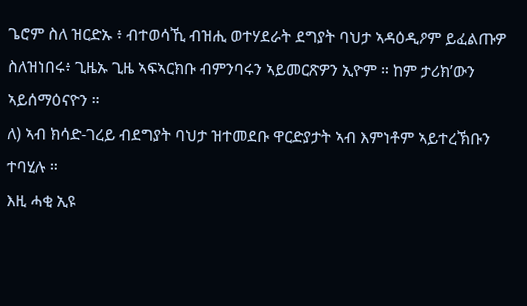ጌሮም ስለ ዝርድኡ ፥ ብተወሳኺ ብዝሒ ወተሃደራት ደግያት ባህታ ኣዳዕዲዖም ይፈልጡዎ ስለዝነበሩ፥ ጊዜኡ ጊዜ ኣፍኣርክቡ ብምንባሩን ኣይመርጽዎን ኢዮም ። ከም ታሪክ’ውን ኣይሰማዕናዮን ።
ለ) ኣብ ክሳድ-ገረይ ብደግያት ባህታ ዝተመደቡ ዋርድያታት ኣብ እምነቶም ኣይተረኽቡን ተባሂሉ ።
እዚ ሓቂ ኢዩ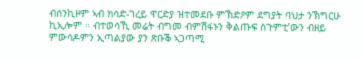ብሰንኪዞም ኣብ ክሳድ-ገረይ ዋርድያ ዝተመደቡ ምኽድዖም ደግያት ባህታ ንኽግርሁ ኪኢሎም ። ብተወሳኺ መሬት ብግመ ብምሽፋኑን ቅልጡፍ ስጉምቲ’ውን ብዘይ ምውሳዶምን ኢጣልያው ያን ጽቡቕ ኣጋጣሚ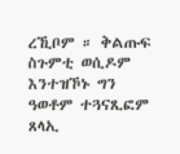ረኺቦም ። ቅልጡፍ ስጉምቲ ወሲዶም እንተዝኾኑ ግን ዓወቶም ተጓናጺፎም ጸላኢ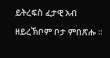ይትረፍስ ፈታዊ አብ ዘይረኽቦም ቦታ ምበጽሑ ።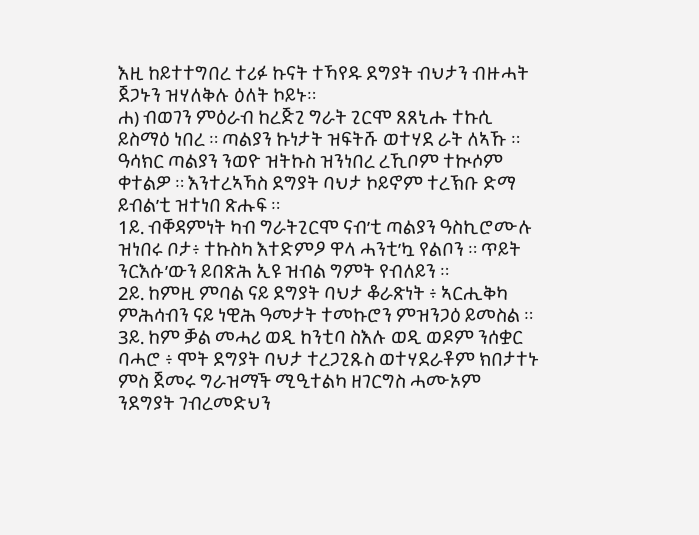እዚ ከይተተግበረ ተሪፉ ኩናት ተኻየዱ ደግያት ብህታን ብዙሓት ጀጋኑን ዝሃለቅሉ ዕለት ኮይኑ።
ሐ) ብወገን ምዕራብ ከረጅጊ ግራት ጊርሞ ጸጸኒሑ ተኩሲ ይስማዕ ነበረ ። ጣልያን ኩነታት ዝፍትሹ ወተሃደ ራት ለኣኹ ። ዓሳክር ጣልያን ንወዮ ዝትኩስ ዝንነበረ ረኺቦም ተኲሶም ቀተልዎ ። እንተረኣኻስ ደግያት ባህታ ኮይኖም ተረኽቡ ድማ ይብል’ቲ ዝተነበ ጽሑፍ ።
1ይ. ብቐዳምነት ካብ ግራትጊርሞ ናብ’ቲ ጣልያን ዓስኪሮሙሉ ዝነበሩ ቦታ፥ ተኩስካ እተድምዖ ዋላ ሓንቲ’ኳ የልቦን ። ጥይት ንርእሱ’ውን ይበጽሕ ኢዩ ዝብል ግምት የብለይን ።
2ይ. ከምዚ ምባል ናይ ደግያት ባህታ ቆራጽነት ፥ ኣርሒቅካ ምሕሳብን ናይ ነዊሕ ዓመታት ተመኩሮን ምዝንጋዕ ይመስል ።
3ይ. ከም ቓል መሓሪ ወዲ ከንቲባ ስእሉ ወዲ ወዶም ንሰቋር ባሓሮ ፥ ሞት ደግያት ባህታ ተረጋጊጹስ ወተሃደራቶም ክበታተኑ ምስ ጀመሩ ግራዝማች ሚዒተልካ ዘገርግስ ሓሙኦም ንደግያት ገብረመድህን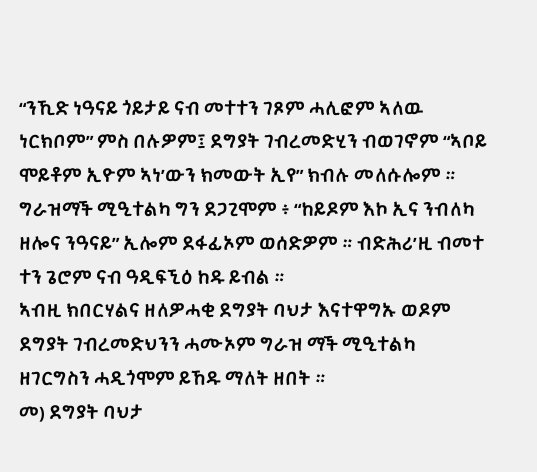“ንኺድ ነዓናይ ጎይታይ ናብ መተተን ገጾም ሓሊፎም ኣለዉ ነርክቦም” ምስ በሉዎም፤ ደግያት ገብረመድሂን ብወገኖም “ኣቦይ ሞይቶም ኢዮም ኣነ’ውን ክመውት ኢየ” ክብሉ መለሱሎም ። ግራዝማች ሚዒተልካ ግን ደጋጊሞም ፥ “ከይዶም እኮ ኢና ንብለካ ዘሎና ንዓናይ” ኢሎም ደፋፊኦም ወሰድዎም ። ብድሕሪ’ዚ ብመተ ተን ጌሮም ናብ ዓዲፍኚዕ ከዱ ይብል ።
ኣብዚ ክበርሃልና ዘለዎሓቂ ደግያት ባህታ እናተዋግኡ ወዶም ደግያት ገብረመድህንን ሓሙኦም ግራዝ ማች ሚዒተልካ ዘገርግስን ሓዲጎሞም ይኸዱ ማለት ዘበት ።
መ) ደግያት ባህታ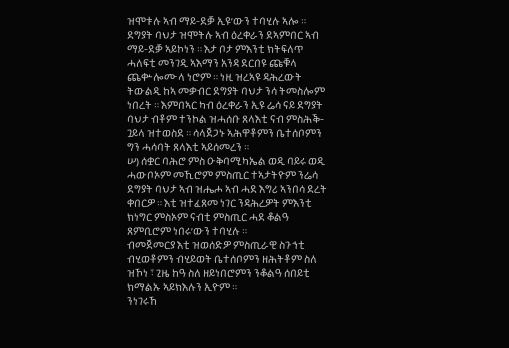ዝሞቱሉ ኣብ ማይ-ደቓ ኢዩ’ውን ተባሂሉ ኣሎ ።
ደግያት ባህታ ዝሞትሉ ኣብ ዕረቀራን ደኣምበር ኣብ ማይ-ደቓ ኣይኮነን ። እታ ቦታ ምእንቲ ክትፍለጥ ሓለፍቲ መንገዲ ኣእማን አንዳ ደርበዩ ጩቑላ ጨቍሎሙላ ነሮም ። ነዚ ዝረኣዩ ዳሕረውት ትውልዲ ከኣ መቃብር ደግያት ባህታ ንሳ ትመስሎም ነበረት ። እምበኣር ካብ ዕረቀራን ኢዩ ሬሳ ናይ ደግያት ባህታ ብቶም ተንኮል ዝሓሰቡ ጸላእቲ ናብ ምስሕቕ-ጓይላ ዝተወስደ ። ሳላጀጋኑ ኣሕዋቶምን ቤተሰቦምን ግን ሓሳባት ጸላእቲ ኣይሰመረን ።
ሠ) ሰቋር ባሕሮ ምስ ዑቅባሚካኤል ወዲ ባይሩ ወዲ ሓውቦኦም መኺሮም ምስጢር ተኣታትዮም ንሬሳ ደግያት ባህታ ኣብ ዝሔሖ ኣብ ሓደ እግሪ ኣንበሳ ደረት ቀበርዎ ። እቲ ዝተፈጸመ ነገር ንዳሕረዎት ምእንቲ ክነግር ምስኦም ናብቲ ምስጢር ሓደ ቆልዓ ጸምቢሮም ነበሩ’ውን ተባሂሉ ።
ብመጀመርያ እቲ ዝወሰድዎ ምስጢራዊ ስጉኅቲ ብሂወቶምን ብሂይወት ቤተሰቦምን ዘሕትቶም ስለ ዝኾነ ፣ ጊዜ ከዓ ስለ ዘይነበሮምን ንቆልዓ ሰበይቲ ክማልኡ ኣይክእሉን ኢዮም ።
ንነገሩኸ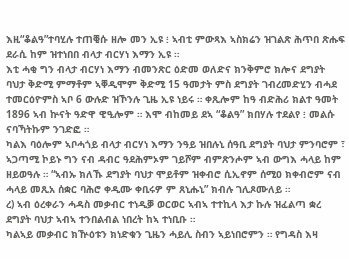እዚ“ቆልዓ”ተባሂሉ ተጠቒሱ ዘሎ መን ኢዩ ፧ ኣብቲ ምውጻእ ኣስክሬን ዝገልጽ ሕጥበ ጽሑፍ ደራሲ ከም ዝተነበበ ብላታ ብርሃነ እማን ኢዩ ።
እቲ ሓቂ ግን ብላታ ብርሃነ እማን ብመንጽር ዕድመ ወለድና ክንቅምሮ ክሎና ደግያት ባህታ ቅድሚ ምማቶም ኣቐዲሞም ቅድሚ 15 ዓመታት ምስ ደግያት ገብረመድሂን ብሓደ ተመርዕዮምስ ኣቦ 6 ውሉድ ዝኾንሉ ጊዜ ኢዩ ነይሩ ። ቀጺሎም ከዓ ብድሕሪ ክልተ ዓመት 1896 ኣብ ኵናት ዓድዋ ዊዒሎም ። እሞ ብከመይ ደኣ “ቆልዓ” ክበሃሉ ተደልየ ፧ መልሱ ናባኻትኩም ንገድፎ ።
ካልእ ባዕሎም ኣቦሓጎይ ብላታ ብርሃነ እማን ንዓይ ዝበሉኒ ሰዓቢ ደግያት ባህታ ምንባሮም ፣ ኣጋጣሚ ኮይኑ ግን ናብ ዳብር ዓደሕምኦም ገይሾም ብምጽንሖም ኣብ ውግእ ሓላይ ከም ዘይወዓሉ ። “ኣብኡ ክለኹ ደግያት ባህታ ሞይቶም ዝቀብሮ ሲኢኖም ሰሚዐ ክቀብሮም ናብ ሓላይ መጺአ ሰቋር ባሕሮ ቀዲሙ ቀቢሩዎ ም ጸኒሑኒ” ክብሉ ገሊጾሙለይ ።
ረ) ኣብ ዕረቀራን ሓዳስ መቃብር ተነዲቓ ወርወር ኣብኣ ተተኪላ እታ ኩሉ ዝፈልጣ ቋረ ደግያት ባህታ ኣብኣ ተንበልብል ነበረት ከኣ ተነቢቡ ።
ካልኣይ መቃብር ክዅዕቱን ክነድቁን ጊዜን ሓይሊ ስብን ኣይነበሮምን ። የግዳስ እዛ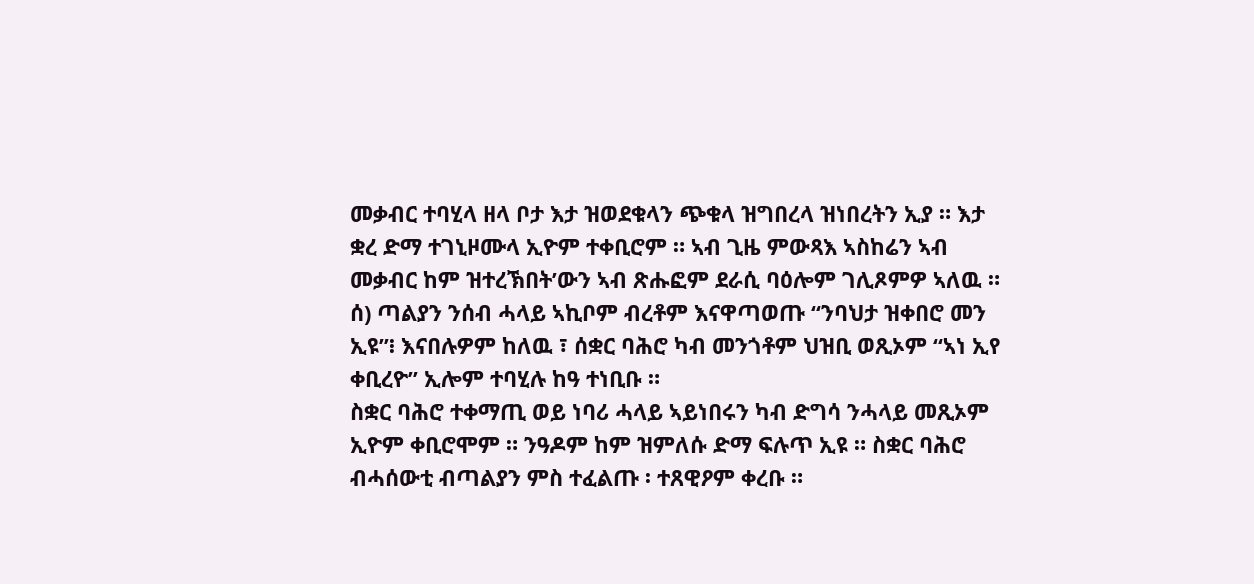መቃብር ተባሂላ ዘላ ቦታ እታ ዝወደቁላን ጭቁላ ዝግበረላ ዝነበረትን ኢያ ። እታ ቋረ ድማ ተገኒዞሙላ ኢዮም ተቀቢሮም ። ኣብ ጊዜ ምውጻእ ኣስከሬን ኣብ መቃብር ከም ዝተረኽበት’ውን ኣብ ጽሑፎም ደራሲ ባዕሎም ገሊጾምዎ ኣለዉ ።
ሰ) ጣልያን ንሰብ ሓላይ ኣኪቦም ብረቶም እናዋጣወጡ “ንባህታ ዝቀበሮ መን ኢዩ”፧ እናበሉዎም ከለዉ ፣ ሰቋር ባሕሮ ካብ መንጎቶም ህዝቢ ወጺኦም “ኣነ ኢየ ቀቢረዮ” ኢሎም ተባሂሉ ከዓ ተነቢቡ ።
ስቋር ባሕሮ ተቀማጢ ወይ ነባሪ ሓላይ ኣይነበሩን ካብ ድግሳ ንሓላይ መጺኦም ኢዮም ቀቢሮሞም ። ንዓዶም ከም ዝምለሱ ድማ ፍሉጥ ኢዩ ። ስቋር ባሕሮ ብሓሰውቲ ብጣልያን ምስ ተፈልጡ ፡ ተጸዊዖም ቀረቡ ።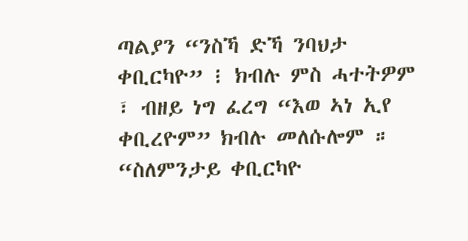ጣልያን “ንስኻ ድኻ ንባህታ ቀቢርካዮ” ፧ ክብሉ ምስ ሓተትዎም ፣ ብዘይ ነግ ፈረግ “እወ ኣነ ኢየ ቀቢረዮም” ክብሉ መለሱሎም ። “ስለምንታይ ቀቢርካዮ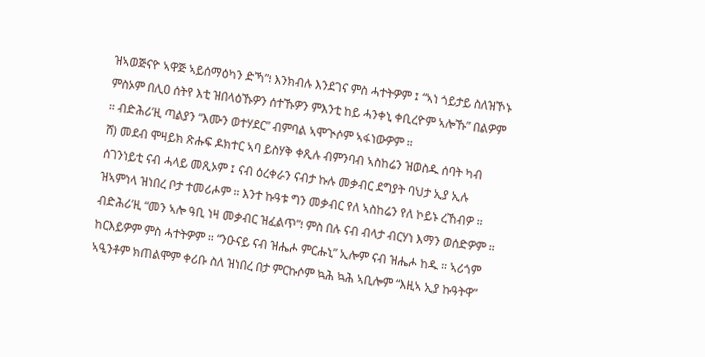ዝኣወጅናዮ ኣዋጅ ኣይሰማዕካን ድኻ”፧ እንክብሉ እንደገና ምስ ሓተትዎም ፤ “ኣነ ጎይታይ ስለዝኾኑ ምስኦም በሊዐ ሰትየ እቲ ዝበላዕኹዎን ሰተኹዎን ምእንቲ ከይ ሓንቀኒ ቀቢረዮም ኣሎኹ” በልዎም ። ብድሕሪ’ዚ ጣልያን “እሙን ወተሃደር” ብምባል ኣሞጒሶም ኣፋነውዎም ።
ሸ) መደብ ሞዛይክ ጽሑፍ ዶክተር ኣባ ይስሃቅ ቀጺሉ ብምንባብ ኣስከሬን ዝወስዱ ሰባት ካብ ሰገንነይቲ ናብ ሓላይ መጺኦም ፤ ናብ ዕረቀራን ናብታ ኩሉ መቃብር ደግያት ባህታ ኢያ ኢሉ ዝኣምነላ ዝነበረ ቦታ ተመሪሖም ። እንተ ኩዓቱ ግን መቃብር የለ ኣስከሬን የለ ኮይኑ ረኸብዎ ። ብድሕሪ’ዚ “መን ኣሎ ዓቢ ነዛ መቃብር ዝፈልጥ”፧ ምስ በሉ ናብ ብላታ ብርሃነ እማን ወሰድዎም ። ከርእይዎም ምስ ሓተትዎም ። “ንዑናይ ናብ ዝሔሖ ምርሑኒ” ኢሎም ናብ ዝሔሖ ከዱ ። ኣሪጎም ኣዒንቶም ክጠልሞም ቀሪቡ ስለ ዝነበረ በታ ምርኩሶም ኳሕ ኳሕ ኣቢሎም “እዚኣ ኢያ ኩዓትዋ”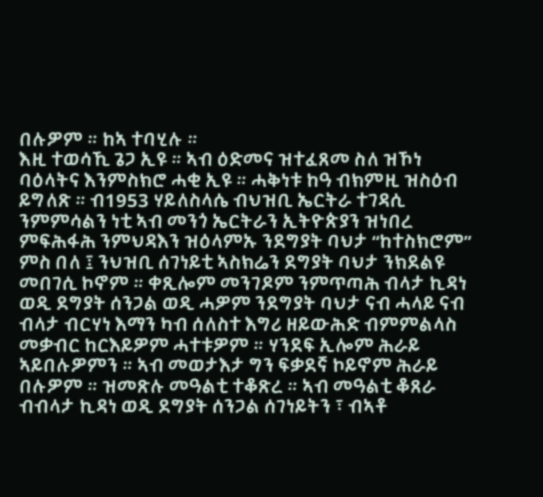በሉዎም ። ከኣ ተባሂሉ ።
እዚ ተወሳኺ ጌጋ ኢዩ ። ኣብ ዕድመና ዝተፈጸመ ስለ ዝኾነ ባዕላትና እንምስክሮ ሓቂ ኢዩ ። ሓቅነቱ ከዓ ብክምዚ ዝስዕብ ይግለጽ ። ብ1953 ሃይለስላሴ ብህዝቢ ኤርትራ ተገዳሲ ንምምሳልን ነቲ ኣብ መንጎ ኤርትራን ኢትዮጵያን ዝነበረ ምፍሕፋሕ ንምህዳእን ዝዕላምኡ ንደግያት ባህታ “ከተስክሮም” ምስ በለ ፤ ንህዝቢ ሰገነይቲ ኣስክሬን ደግያት ባህታ ንክደልዩ መበገሲ ኮኖም ። ቀጺሎም መንገዶም ንምጥጣሕ ብላታ ኪዳነ ወዲ ደግያት ሰንጋል ወዲ ሓዎም ንደግያት ባህታ ናብ ሓላይ ናብ ብላታ ብርሃነ እማን ካብ ሰለስተ እግሪ ዘይውሕድ ብምምልላስ መቃብር ከርእይዎም ሓተቱዎም ። ሃንደፍ ኢሎም ሕራይ ኣይበሉዎምን ። ኣብ መወታእታ ግን ፍቃደኛ ኮይኖም ሕራይ በሉዎም ። ዝመጽሉ መዓልቲ ተቆጽረ ። ኣብ መዓልቲ ቆጸራ ብብላታ ኪዳነ ወዲ ደግያት ሰንጋል ሰገነይትን ፣ ብኣቶ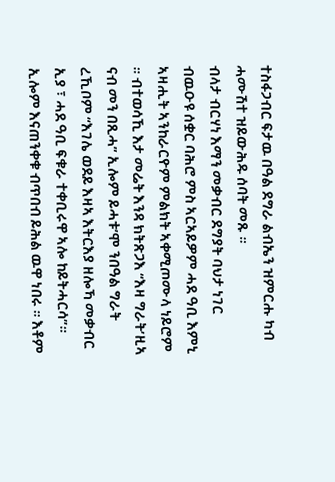ተስፋጋብር ፍታዉ በዓል ደግራ ልብኤን ዝምርሑ ካብ ሓሙሽተ ዝይውሕዱ ሰባት መጹ ።
ብላታ ብርሃነ እማን መቃብር ደግያት ባህታ ነገር ብዉዑዩ ሰቋር ባሕሮ ምስ ኣርኣይዎም ሓደ ዓቢ እምኒ ኣዛሒት ኣንከራርዮም ምልክት ኣቀሚጦሙላ ነይሮም ። ብተወሳኺ እታ መሬት እንዳ ክትጽጋእ “እዛ ግራት’ዚኣ ናብ መን በጺሓ” ኢሎም ይሓቱ’ሞ ንበዓል ግራት ረኺቦም “እገሌ ወደይ እዛኣ እትርእያ ዘሎኻ መቃብር ኢያ ፣ ሓደ ዓቢ ፍቁራ ተቀቢሩዋ ኣሎ ከይትሓርሳ”። ኢሎም እናጠንቀቁ ብጥበብ ይሕል ዉዋ ነበሩ ። እቶም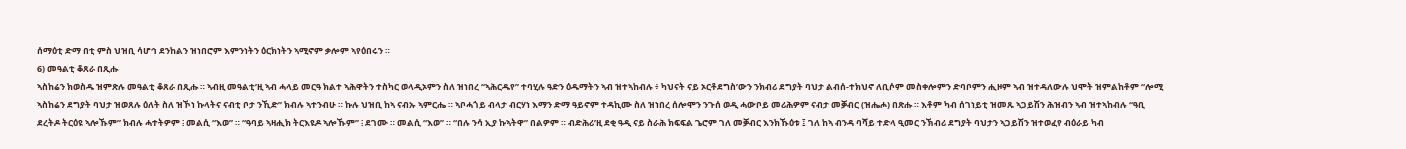ሰማዕቲ ድማ በቲ ምስ ህዝቢ ሳሆኅ ደንከልን ዝነበሮም እምንነትን ዕርክነትን ኣሚኖም ቃሎም ኣየዕበሩን ።
6) መዓልቲ ቆጸራ በጺሑ
ኣስከሬን ክወስዱ ዝምጽሉ መዓልቲ ቆጸራ በጺሑ ። ኣብዚ መዓልቲ’ዚ ኣብ ሓላይ መርዓ ክልተ ኣሕዋትን ተስካር ወላዲኦምን ስለ ዝነበረ “ኣሕርዱየ” ተባሂሉ ዓድን ዕዱማትን ኣብ ዝተኣከብሉ ፥ ካህናት ናይ ኦርቶደግስ’ውን ንክብሪ ደግያት ባህታ ልብሰ-ተክህኖ ለቢሶም መስቀሎምን ድባቦምን ሒዞም ኣብ ዝተዳለውሉ ህሞት ዝምልከቶም “ሎሚ ኣስከሬን ደግያት ባህታ ዝወጸሉ ዕለት ስለ ዝኾነ ኩላትና ናብቲ ቦታ ንኺድ” ክብሉ ኣተንብሁ ። ኩሉ ህዝቢ ከኣ ናብኡ ኣምርሔ ። ኣቦሓጎይ ብላታ ብርሃነ እማን ድማ ዓይኖም ተዳኪሙ ስለ ዝነበረ ሰሎሞን ንጉሰ ወዲ ሓውቦይ መሪሕዎም ናብታ መቓብር (ዝሔሖ) በጽሑ ። እቶም ካብ ሰገነይቲ ዝመጹ ኣጋይሽን ሕዝብን ኣብ ዝተኣከብሉ “ዓቢ ደረትዶ ትርዕዩ ኣሎኹም” ክብሉ ሓተትዎም ፧ መልሲ “እወ” ። “ዓባይ ኣዛሒክ ትርእዩዶ ኣሎኹም” ፧ ደገሙ ። መልሲ “እወ” ። “በሉ ንሳ ኢያ ኩኣትዋ” በልዎም ። ብድሕሪ’ዚ ደቂ ዓዲ ናይ ስራሕ ክፍፍል ጌሮም ገለ መቓብር እንክኹዕቱ ፤ ገለ ከኣ ብንዳ ባሻይ ተድላ ዒመር ንኽብሪ ደግያት ባህታን ኣጋይሽን ዝተወፈየ ብዕራይ ካብ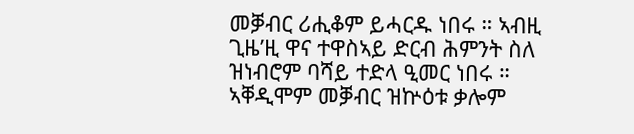መቓብር ሪሒቆም ይሓርዱ ነበሩ ። ኣብዚ ጊዜ’ዚ ዋና ተዋስኣይ ድርብ ሕምንት ስለ ዝነብሮም ባሻይ ተድላ ዒመር ነበሩ ። ኣቐዲሞም መቓብር ዝኵዕቱ ቃሎም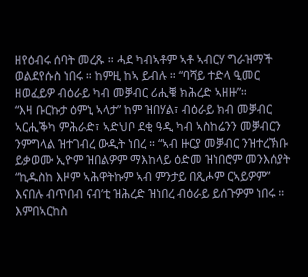ዘየዕብሩ ሰባት መረጹ ። ሓደ ካብኣቶም ኣቶ ኣብርሃ ግራዝማች ወልደየሱስ ነበሩ ። ከምዚ ከኣ ይብሉ ። “ባሻይ ተድላ ዒመር ዘወፈይዎ ብዕራይ ካብ መቓብር ሪሒቑ ክሕረድ ኣዘዙ”።
“እዛ ቡርኩታ ዕምኒ ኣላታ” ከም ዝበሃል፣ ብዕራይ ክብ መቓብር ኣርሒቕካ ምሕራድ፣ ኣድህቦ ደቂ ዓዲ ካብ ኣስከሬንን መቓብርን ንምግላል ዝተገብረ ውዲት ነበረ ። “ኣብ ዙርያ መቓብር ንዝተረኽቡ ይቃወሙ ኢዮም ዝበልዎም ማእከላይ ዕድመ ዝነበሮም መንእሰያት “ኪዱስከ እዞም ኣሕዋትኩም ኣብ ምንታይ በጺሖም ርኣይዎም” እናበሉ ብጥበብ ናብ’ቲ ዝሕረድ ዝነበረ ብዕራይ ይሰጉዎም ነበሩ ። እምበኣርከስ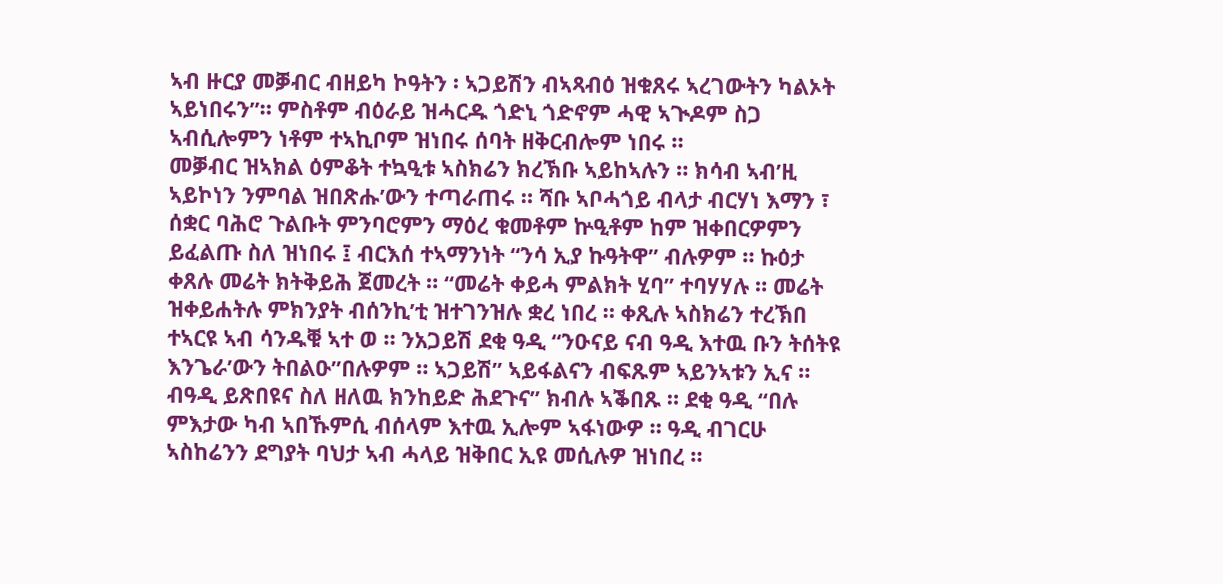ኣብ ዙርያ መቓብር ብዘይካ ኮዓትን ፡ ኣጋይሽን ብኣጻብዕ ዝቁጸሩ ኣረገውትን ካልኦት ኣይነበሩን”። ምስቶም ብዕራይ ዝሓርዱ ጎድኒ ጎድኖም ሓዊ ኣጒዶም ስጋ ኣብሲሎምን ነቶም ተኣኪቦም ዝነበሩ ሰባት ዘቅርብሎም ነበሩ ።
መቓብር ዝኣክል ዕምቆት ተኳዒቱ ኣስክሬን ክረኽቡ ኣይከኣሉን ። ክሳብ ኣብ’ዚ ኣይኮነን ንምባል ዝበጽሑ’ውን ተጣራጠሩ ። ሻቡ ኣቦሓጎይ ብላታ ብርሃነ እማን ፣ ሰቋር ባሕሮ ጉልቡት ምንባሮምን ማዕረ ቁመቶም ኵዒቶም ከም ዝቀበርዎምን ይፈልጡ ስለ ዝነበሩ ፤ ብርእሰ ተኣማንነት “ንሳ ኢያ ኩዓትዋ” ብሉዎም ። ኩዕታ ቀጸሉ መሬት ክትቅይሕ ጀመረት ። “መሬት ቀይሓ ምልክት ሂባ” ተባሃሃሉ ። መሬት ዝቀይሐትሉ ምክንያት ብሰንኪ’ቲ ዝተገንዝሉ ቋረ ነበረ ። ቀጺሉ ኣስክሬን ተረኽበ ተኣርዩ ኣብ ሳንዱቑ ኣተ ወ ። ንአጋይሽ ደቂ ዓዲ “ንዑናይ ናብ ዓዲ እተዉ ቡን ትሰትዩ እንጌራ’ውን ትበልዑ”በሉዎም ። ኣጋይሽ” ኣይፋልናን ብፍጹም ኣይንኣቱን ኢና ። ብዓዲ ይጽበዩና ስለ ዘለዉ ክንከይድ ሕደጉና” ክብሉ ኣቕበጹ ። ደቂ ዓዲ “በሉ ምእታው ካብ ኣበኹምሲ ብሰላም እተዉ ኢሎም ኣፋነውዎ ። ዓዲ ብገርሁ ኣስከሬንን ደግያት ባህታ ኣብ ሓላይ ዝቅበር ኢዩ መሲሉዎ ዝነበረ ።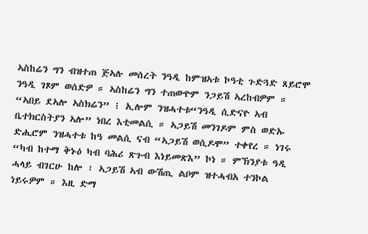ኣስከሬን ግን ብዝተጠ ጅኣሉ መሰረት ንዓዲ ከምዝኣቱ ኮዓቲ ጉድጓድ ጸይሮሞ ንዓዲ ገጾም ወሰድዎ ። ኣስከሬን ግን ተጠውዮም ንጋይሽ ኣረከብዎም ። “ኣበይ ደኣሎ ኣስክሬን” ፧ ኢሎም ንዝሓተቱ“ንዓዲ ሲድናዮ ኣብ ቤተክርስትያን ኣሎ” ነበረ እቲመልሲ ። ኣጋይሽ መንገዶም ምስ ወድኡ ድሒሮም ንዝሓተቱ ከዓ መልሲ ናብ “ኣጋይሽ ወሲዶሞ” ተቀየረ ። ነገሩ “ካብ ከተማ ቅኑዕ ካብ ባሕሪ ጽጉብ እነይመጽእ” ኮነ ። ምኽንያቱ ዓዲ ሓላይ ብገርሁ ከሎ ፣ ኣጋይሽ ኣብ ውሽጢ ልቦም ዝተሓብአ ተንኮል ነይሩዎም ። እዚ ድማ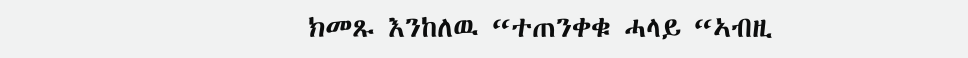ክመጹ እንከለዉ “ተጠንቀቁ ሓላይ “ኣብዚ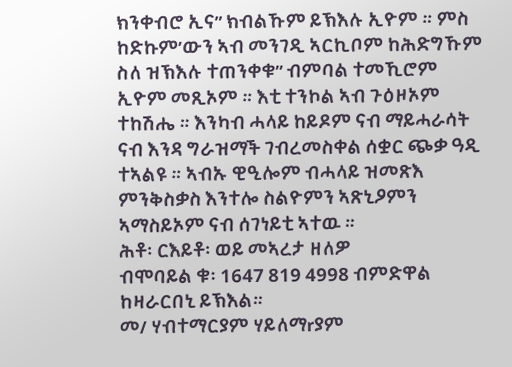ክንቀብሮ ኢና” ክብልኹም ይኽእሉ ኢዮም ። ምስ ከድኩም’ውን ኣብ መንገዲ ኣርኪቦም ከሕድግኹም ስለ ዝኽእሉ ተጠንቀቁ” ብምባል ተመኺሮም ኢዮም መጺኦም ። እቲ ተንኮል ኣብ ጉዕዞኦም ተከሽሔ ። እንካብ ሓላይ ከይዶም ናብ ማይሓራሳት ናብ እንዳ ግራዝማች ገብረመስቀል ሰቋር ጭቃ ዓዲ ተኣልዩ ። ኣብኡ ዊዒሎም ብሓላይ ዝመጽእ ምንቅስቃስ እንተሎ ስልዮምን ኣጽኒዖምን ኣማስይኦም ናብ ሰገነይቲ ኣተዉ ።
ሕቶ፡ ርእይቶ፡ ወይ መኣረታ ዘለዎ
ብሞባይል ቁ፡ 1647 819 4998 ብምድዋል ከዛራርበኒ ይኽእል።
መ/ ሃብተማርያም ሃይለማrያም